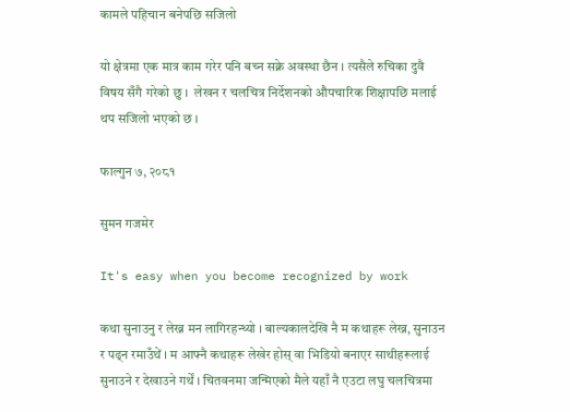कामले पहिचान बनेपछि सजिलो

यो क्षेत्रमा एक मात्र काम गरेर पनि बच्न सक्ने अवस्था छैन । त्यसैले रुचिका दुवै विषय सँगै गरेको छु ।  लेखन र चलचित्र निर्देशनको औपचारिक शिक्षापछि मलाई थप सजिलो भएको छ ।

फाल्गुन ७, २०८१

सुमन गजमेर

It's easy when you become recognized by work

कथा सुनाउनु र लेख्न मन लागिरहन्थ्यो । बाल्यकालदेखि नै म कथाहरू लेख्न, सुनाउन र पढ्न रमाउँथें । म आफ्नै कथाहरू लेखेर होस् वा भिडियो बनाएर साथीहरूलाई सुनाउने र देखाउने गर्थें । चितवनमा जन्मिएको मैले यहाँ नै एउटा लघु चलचित्रमा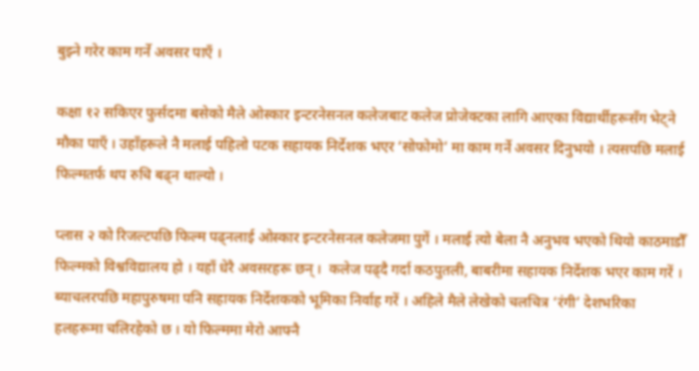बुझ्ने गरेर काम गर्ने अवसर पाएँ ।

कक्षा १२ सकिएर फुर्सदमा बसेको मैले ओस्कार इन्टरनेसनल कलेजबाट कलेज प्रोजेक्टका लागि आएका विद्यार्थीहरूसँग भेट्ने मौका पाएँ । उहाँहरूले नै मलाई पहिलो पटक सहायक निर्देशक भएर ‘सोफोमो’ मा काम गर्ने अवसर दिनुभयो । त्यसपछि मलाई फिल्मतर्फ थप रुचि बढ्न थाल्यो ।

प्लास २ को रिजल्टपछि फिल्म पढ्नलाई ओस्कार इन्टरनेसनल कलेजमा पुगें । मलाई त्यो बेला नै अनुभव भएको थियो काठमाडौँ फिल्मको विश्वविद्यालय हो । यहाँ धेरै अवसरहरू छन् ।  कलेज पढ्दै गर्दा कठपुतली, बाबरीमा सहायक निर्देशक भएर काम गरें । ब्याचलरपछि महापुरुषमा पनि सहायक निर्देशकको भूमिका निर्वाह गरें । अहिले मैले लेखेको चलचित्र ‘रंगी’ देशभरिका हलहरूमा चलिरहेको छ । यो फिल्ममा मेरो आफ्नै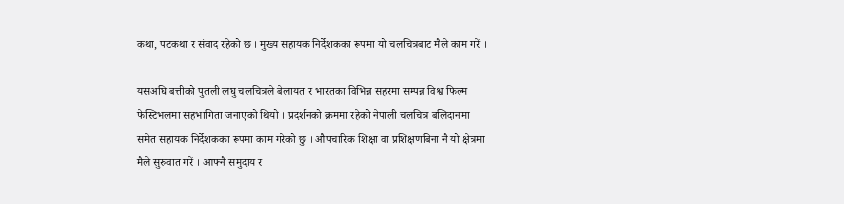कथा, पटकथा र संवाद रहेको छ । मुख्य सहायक निर्देशकका रूपमा यो चलचित्रबाट मैले काम गरें ।

यसअघि बत्तीको पुतली लघु चलचित्रले बेलायत र भारतका विभिन्न सहरमा सम्पन्न विश्व फिल्म फेस्टिभलमा सहभागिता जनाएको थियो । प्रदर्शनको क्रममा रहेको नेपाली चलचित्र बलिदानमा समेत सहायक निर्देशकका रूपमा काम गरेको छु । औपचारिक शिक्षा वा प्रशिक्षणबिना नै यो क्षेत्रमा मैले सुरुवात गरें । आफ्नै समुदाय र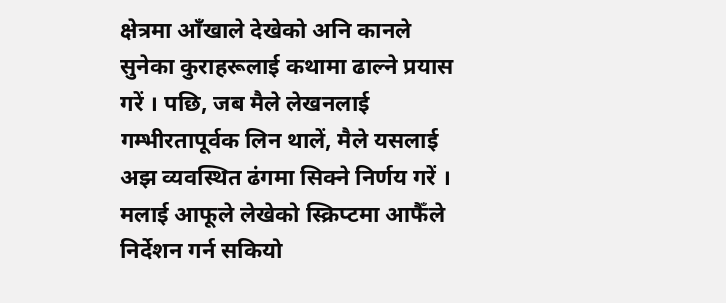क्षेत्रमा आँखाले देखेको अनि कानले सुनेका कुराहरूलाई कथामा ढाल्ने प्रयास गरें । पछि, जब मैले लेखनलाई गम्भीरतापूर्वक लिन थालें, मैले यसलाई अझ व्यवस्थित ढंगमा सिक्ने निर्णय गरें । मलाई आफूले लेखेको स्क्रिप्टमा आफैँले निर्देशन गर्न सकियो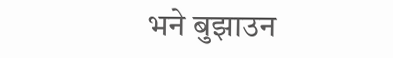भने बुझाउन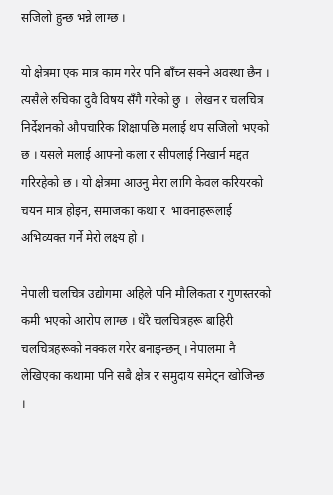सजिलो हुन्छ भन्ने लाग्छ ।

यो क्षेत्रमा एक मात्र काम गरेर पनि बाँच्न सक्ने अवस्था छैन । त्यसैले रुचिका दुवै विषय सँगै गरेको छु ।  लेखन र चलचित्र निर्देशनको औपचारिक शिक्षापछि मलाई थप सजिलो भएको छ । यसले मलाई आफ्नो कला र सीपलाई निखार्न मद्दत गरिरहेको छ । यो क्षेत्रमा आउनु मेरा लागि केवल करियरको चयन मात्र होइन, समाजका कथा र  भावनाहरूलाई अभिव्यक्त गर्ने मेरो लक्ष्य हो ।

नेपाली चलचित्र उद्योगमा अहिले पनि मौलिकता र गुणस्तरको कमी भएको आरोप लाग्छ । धेरै चलचित्रहरू बाहिरी चलचित्रहरूको नक्कल गरेर बनाइन्छन् । नेपालमा नै लेखिएका कथामा पनि सबै क्षेत्र र समुदाय समेट्न खोजिन्छ ।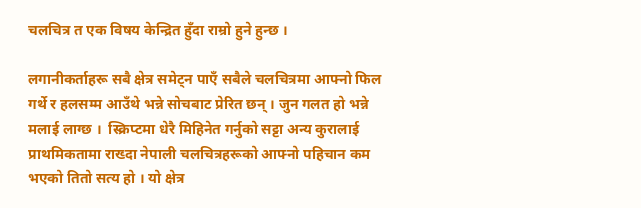चलचित्र त एक विषय केन्द्रित हुँदा राम्रो हुने हुन्छ ।

लगानीकर्ताहरू सबै क्षेत्र समेट्न पाएँ सबैले चलचित्रमा आफ्नो फिल गर्थे र हलसम्म आउँथे भन्ने सोचबाट प्रेरित छन् । जुन गलत हो भन्ने मलाई लाग्छ ।  स्क्रिप्टमा धेरै मिहिनेत गर्नुको सट्टा अन्य कुरालाई प्राथमिकतामा राख्दा नेपाली चलचित्रहरूको आफ्नो पहिचान कम भएको तितो सत्य हो । यो क्षेत्र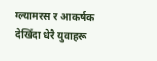ग्ल्यामरस र आकर्षक देखिँदा धेरै युवाहरू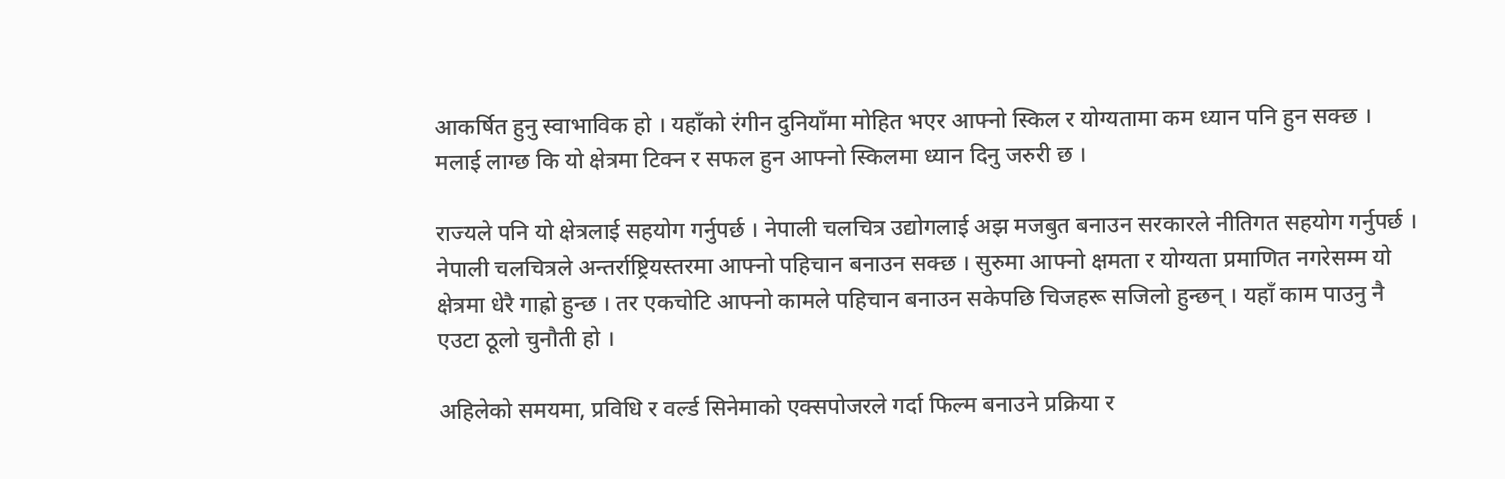आकर्षित हुनु स्वाभाविक हो । यहाँको रंगीन दुनियाँमा मोहित भएर आफ्नो स्किल र योग्यतामा कम ध्यान पनि हुन सक्छ ।  मलाई लाग्छ कि यो क्षेत्रमा टिक्न र सफल हुन आफ्नो स्किलमा ध्यान दिनु जरुरी छ ।

राज्यले पनि यो क्षेत्रलाई सहयोग गर्नुपर्छ । नेपाली चलचित्र उद्योगलाई अझ मजबुत बनाउन सरकारले नीतिगत सहयोग गर्नुपर्छ । नेपाली चलचित्रले अन्तर्राष्ट्रियस्तरमा आफ्नो पहिचान बनाउन सक्छ । सुरुमा आफ्नो क्षमता र योग्यता प्रमाणित नगरेसम्म यो क्षेत्रमा धेरै गाह्रो हुन्छ । तर एकचोटि आफ्नो कामले पहिचान बनाउन सकेपछि चिजहरू सजिलो हुन्छन् । यहाँ काम पाउनु नै एउटा ठूलो चुनौती हो ।

अहिलेको समयमा, प्रविधि र वर्ल्ड सिनेमाको एक्सपोजरले गर्दा फिल्म बनाउने प्रक्रिया र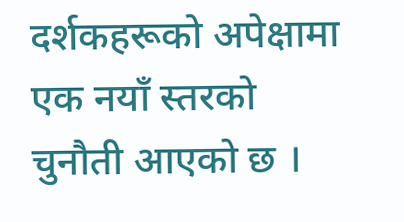दर्शकहरूको अपेक्षामा एक नयाँ स्तरको चुनौती आएको छ ।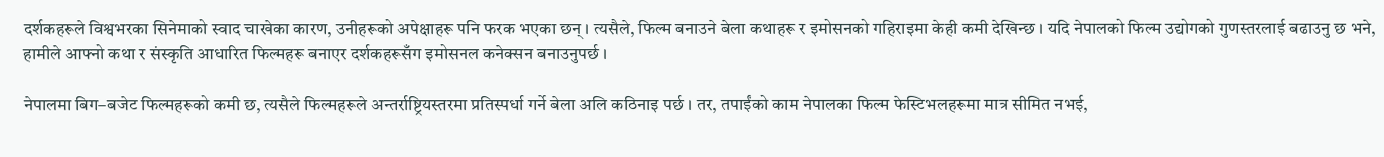दर्शकहरूले विश्वभरका सिनेमाको स्वाद चाखेका कारण, उनीहरूको अपेक्षाहरू पनि फरक भएका छन् । त्यसैले, फिल्म बनाउने बेला कथाहरू र इमोसनको गहिराइमा केही कमी देखिन्छ । यदि नेपालको फिल्म उद्योगको गुणस्तरलाई बढाउनु छ भने, हामीले आफ्नो कथा र संस्कृति आधारित फिल्महरू बनाएर दर्शकहरूसँग इमोसनल कनेक्सन बनाउनुपर्छ ।

नेपालमा बिग–बजेट फिल्महरूको कमी छ, त्यसैले फिल्महरूले अन्तर्राष्ट्रियस्तरमा प्रतिस्पर्धा गर्ने बेला अलि कठिनाइ पर्छ । तर, तपाईंको काम नेपालका फिल्म फेस्टिभलहरूमा मात्र सीमित नभई,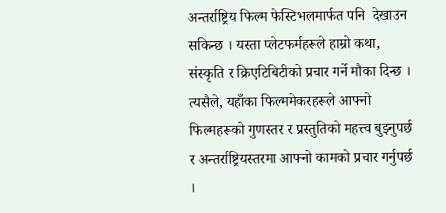अन्तर्राष्ट्रिय फिल्म फेस्टिभलमार्फत पनि  देखाउन सकिन्छ । यस्ता प्लेटफर्महरूले हाम्रो कथा, संस्कृति र क्रिएटिबिटीको प्रचार गर्ने मौका दिन्छ । त्यसैले, यहाँका फिल्ममेकरहरूले आफ्नो फिल्महरूको गुणस्तर र प्रस्तुतिको महत्त्व बुझ्नुपर्छ र अन्तर्राष्ट्रियस्तरमा आफ्नो कामको प्रचार गर्नुपर्छ ।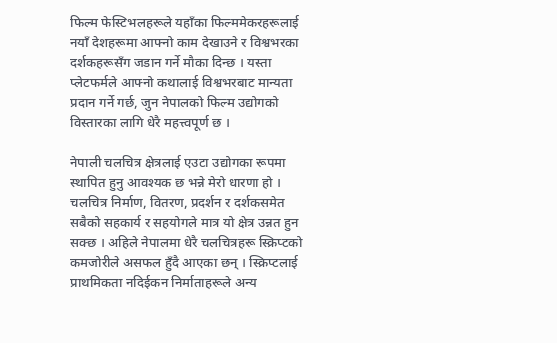फिल्म फेस्टिभलहरूले यहाँका फिल्ममेकरहरूलाई नयाँ देशहरूमा आफ्नो काम देखाउने र विश्वभरका दर्शकहरूसँग जडान गर्ने मौका दिन्छ । यस्ता प्लेटफर्मले आफ्नो कथालाई विश्वभरबाट मान्यता प्रदान गर्ने गर्छ, जुन नेपालको फिल्म उद्योगको विस्तारका लागि धेरै महत्त्वपूर्ण छ ।

नेपाली चलचित्र क्षेत्रलाई एउटा उद्योगका रूपमा स्थापित हुनु आवश्यक छ भन्ने मेरो धारणा हो । चलचित्र निर्माण, वितरण, प्रदर्शन र दर्शकसमेत सबैको सहकार्य र सहयोगले मात्र यो क्षेत्र उन्नत हुन सक्छ । अहिले नेपालमा धेरै चलचित्रहरू स्क्रिप्टको कमजोरीले असफल हुँदै आएका छन् । स्क्रिप्टलाई प्राथमिकता नदिईकन निर्माताहरूले अन्य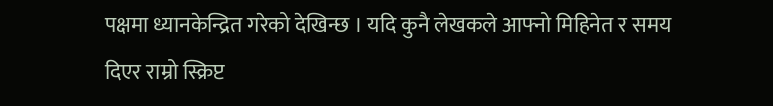पक्षमा ध्यानकेन्द्रित गरेको देखिन्छ । यदि कुनै लेखकले आफ्नो मिहिनेत र समय दिएर राम्रो स्क्रिप्ट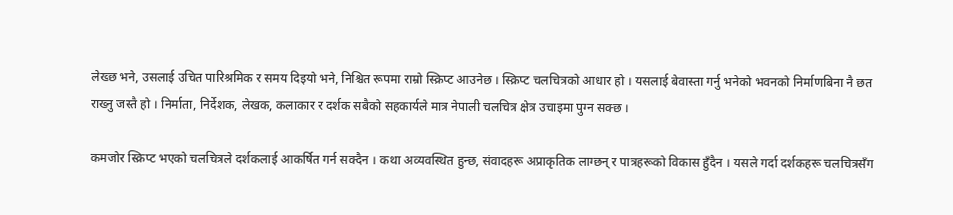लेख्छ भने, उसलाई उचित पारिश्रमिक र समय दिइयो भने, निश्चित रूपमा राम्रो स्क्रिप्ट आउनेछ । स्क्रिप्ट चलचित्रको आधार हो । यसलाई बेवास्ता गर्नु भनेको भवनको निर्माणबिना नै छत राख्नु जस्तै हो । निर्माता, निर्देशक, लेखक, कलाकार र दर्शक सबैको सहकार्यले मात्र नेपाली चलचित्र क्षेत्र उचाइमा पुग्न सक्छ ।

कमजोर स्क्रिप्ट भएको चलचित्रले दर्शकलाई आकर्षित गर्न सक्दैन । कथा अव्यवस्थित हुन्छ, संवादहरू अप्राकृतिक लाग्छन् र पात्रहरूको विकास हुँदैन । यसले गर्दा दर्शकहरू चलचित्रसँग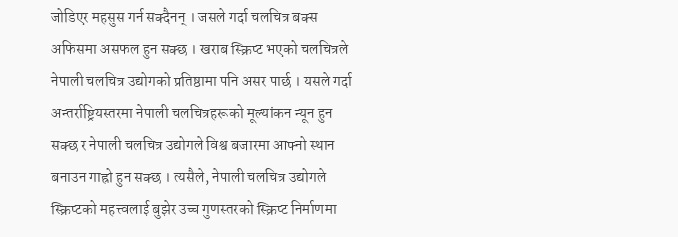जोडिएर महसुस गर्न सक्दैनन् । जसले गर्दा चलचित्र बक्स अफिसमा असफल हुन सक्छ । खराब स्क्रिप्ट भएको चलचित्रले नेपाली चलचित्र उद्योगको प्रतिष्ठामा पनि असर पार्छ । यसले गर्दा अन्तर्राष्ट्रियस्तरमा नेपाली चलचित्रहरूको मूल्यांकन न्यून हुन सक्छ र नेपाली चलचित्र उद्योगले विश्व बजारमा आफ्नो स्थान बनाउन गाह्रो हुन सक्छ । त्यसैले, नेपाली चलचित्र उद्योगले स्क्रिप्टको महत्त्वलाई बुझेर उच्च गुणस्तरको स्क्रिप्ट निर्माणमा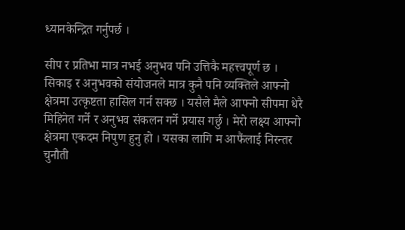ध्यानकेन्द्रित गर्नुपर्छ ।

सीप र प्रतिभा मात्र नभई अनुभव पनि उत्तिकै महत्त्वपूर्ण छ । सिकाइ र अनुभवको संयोजनले मात्र कुनै पनि व्यक्तिले आफ्नो क्षेत्रमा उत्कृष्टता हासिल गर्न सक्छ । यसैले मैले आफ्नो सीपमा धेरै मिहिनेत गर्ने र अनुभव संकलन गर्ने प्रयास गर्छु । मेरो लक्ष्य आफ्नो क्षेत्रमा एकदम निपुण हुनु हो । यसका लागि म आफैंलाई निरन्तर चुनौती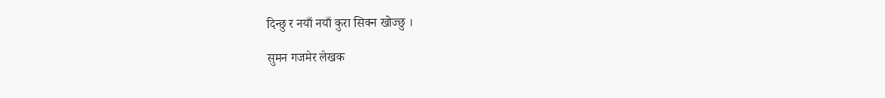दिन्छु र नयाँ नयाँ कुरा सिक्न खोज्छु ।

सुमन गजमेर लेखक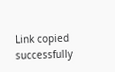Link copied successfully